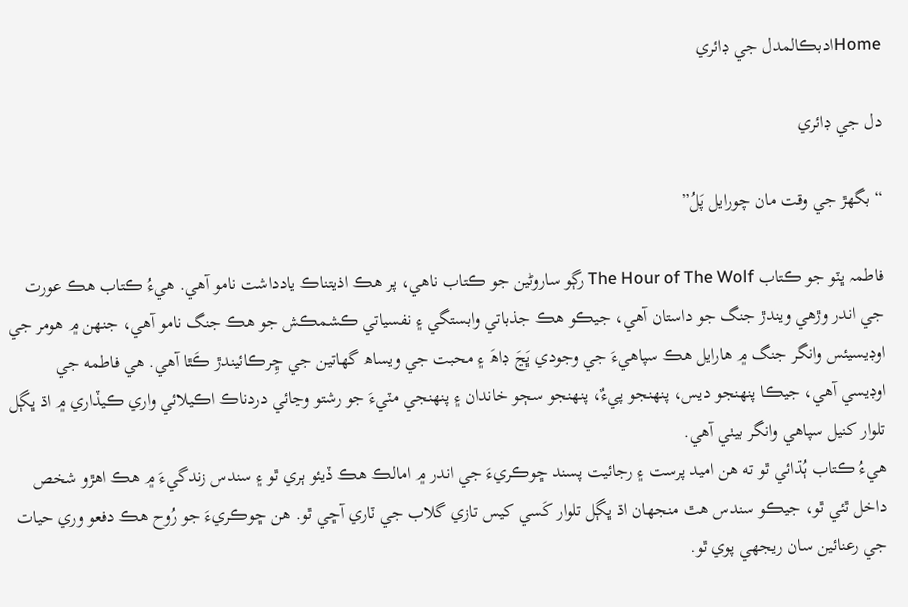Homeادبڪالمدل جي ڊائري

دل جي ڊائري

“بگهڙ جي وقت مان چورايل پَلُ”

فاطمہ ڀٽو جو ڪتاب The Hour of The Wolf رڳو ساروڻين جو ڪتاب ناهي، پر هڪ اذيتناڪ يادداشت نامو آهي. هيءُ ڪتاب هڪ عورت جي اندر وڙهي ويندڙ جنگ جو داستان آهي، جيڪو هڪ جذباتي وابستگي ۽ نفسياتي ڪشمڪش جو هڪ جنگ نامو آهي، جنھن ۾ هومر جي اوڊيسيئس وانگر جنگ ۾ هارايل هڪ سپاهيءَ جي وجودي ڀَڃَ ڊاھَ ۽ محبت جي ويساھ گهاتين جي ڇِرڪائيندڙ ڪَٿا آهي. هي فاطمه جي اوڊيسي آهي، جيڪا پنھنجو ديس، پنھنجو پيءٌ، پنھنجو سڄو خاندان ۽ پنھنجي مٽيءَ جو رشتو وڃائي دردناڪ اڪيلائي واري ڪيڏاري ۾ اڌ ڀڳل تلوار کنيل سپاهي وانگر بيٺي آهي.
هيءُ ڪتاب ٻُڌائي ٿو ته هن اميد پرست ۽ رجائيت پسند ڇوڪريءَ جي اندر ۾ امالڪ هڪ ڏيئو ٻري ٿو ۽ سندس زندگيءَ ۾ هڪ اهڙو شخص داخل ٿئي ٿو، جيڪو سندس هٿ منجهان اڌ ڀڳل تلوار کَسي کيس تازي گلاب جي ٽاري آڇي ٿو. هن ڇوڪريءَ جو رُوح هڪ دفعو وري حيات جي رعنائين سان ريجهي پوي ٿو.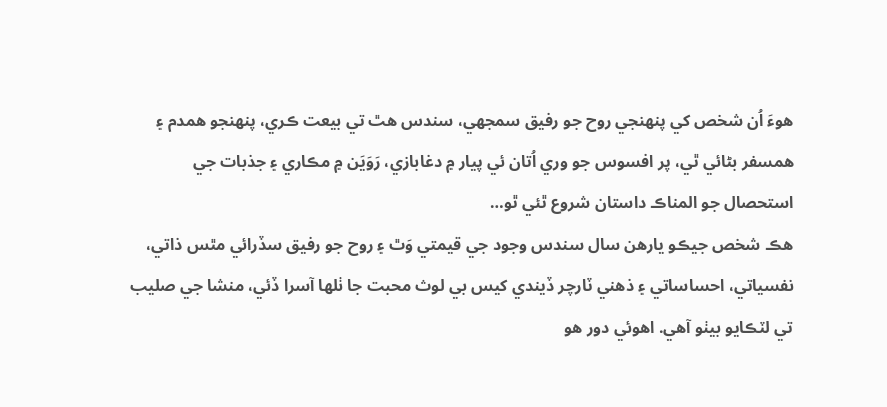هوءَ اُن شخص کي پنھنجي روح جو رفيق سمجهي، سندس هٿ تي بيعت ڪري، پنھنجو همدم ۽ همسفر بڻائي ٿي، پر افسوس جو وري اُتان ئي پيار ۾ دغابازي، رَوَيَن ۾ مڪاري ۽ جذبات جي استحصال جو المناڪ داستان شروع ٿئي ٿو…
هڪ شخص جيڪو يارهن سال سندس وجود جي قيمتي وَٿ ۽ روح جو رفيق سڏرائي مٿس ذاتي، نفسياتي، احساساتي ۽ ذهني ٽارچر ڏيندي کيس بي لوث محبت جا ٺلها آسرا ڏئي، منشا جي صليب تي لٽڪايو بيٺو آهي. اهوئي دور هو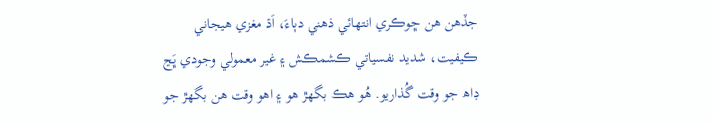جڏهن هن ڇوڪري انتھائي ذهني دٻاءَ، اَڌ مغزي هيجاني ڪيفيت، شديد نفسياتي ڪشمڪش ۽ غير معمولي وجودي ڀَڃ ڊاھ جو وقت گُذاريو. هُو هڪ بگهڙ هو ۽ اهو وقت هن بگهڙ جو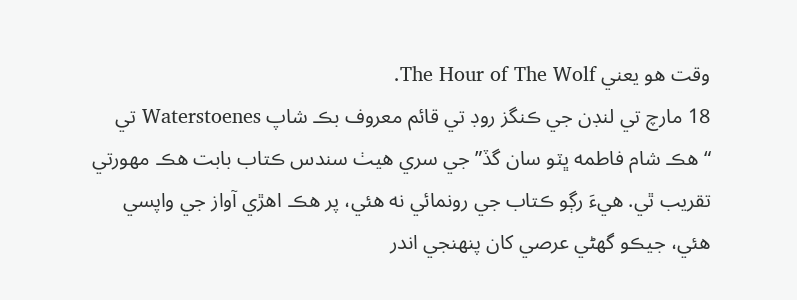وقت هو يعني The Hour of The Wolf.
18 مارچ تي لنڊن جي ڪنگز روڊ تي قائم معروف بڪ شاپ Waterstoenes تي “هڪ شام فاطمه ڀٽو سان گڏ” جي سري هيٺ سندس ڪتاب بابت هڪ مھورتي تقريب ٿي. هيءَ رڳو ڪتاب جي رونمائي نه هئي، پر هڪ اهڙي آواز جي واپسي هئي، جيڪو گهڻي عرصي کان پنھنجي اندر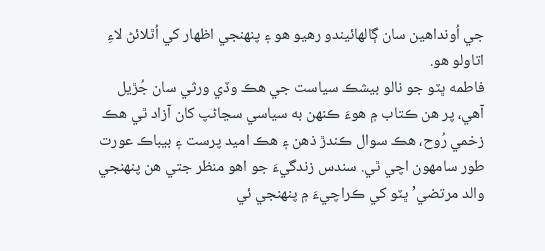جي اُونداهين سان ڳالهائيندو رهيو هو ۽ پنھنجي اظھار کي اُٿلائڻ لاءِ اتاولو هو.
فاطمه ڀٽو جو نالو بيشڪ سياست جي هڪ وڏي ورثي سان جُڙيل آهي، پر هن ڪتاب ۾ هوءَ ڪنھن به سياسي سڃاڻپ کان آزاد ٿي هڪ زخمي رُوح، هڪ سوال ڪندڙ ذهن ۽ هڪ اميد پرست ۽ بيباڪ عورت طور سامهون اچي ٿي. سندس زندگيءَ جو اهو منظر جتي هن پنھنجي والد مرتضي’ ڀٽو کي ڪراچيءَ ۾ پنھنجي ئي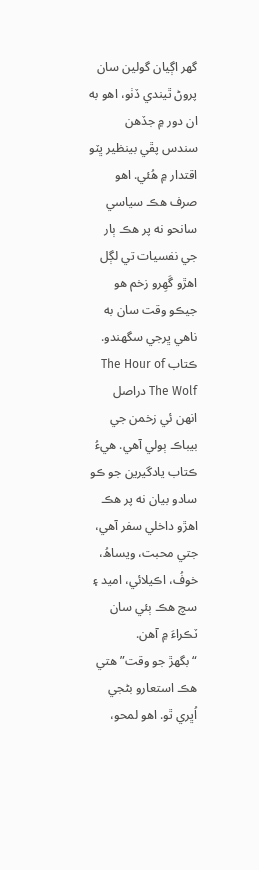گهر اڳيان گولين سان پروڻ ٿيندي ڏٺو، اهو به ان دور ۾ جڏهن سندس پڦي بينظير ڀٽو اقتدار ۾ هُئي. اهو صرف هڪ سياسي سانحو نه پر هڪ ٻار جي نفسيات تي لڳل اهڙو گَھِرو زخم هو جيڪو وقت سان به ناهي ڀرجي سگهندو.
ڪتاب The Hour of The Wolf دراصل انھن ئي زخمن جي بيباڪ ٻولي آهي. هيءُ ڪتاب يادگيرين جو ڪو سادو بيان نه پر هڪ اهڙو داخلي سفر آهي، جتي محبت، ويساھُ، خوفُ، اڪيلائي، اميد ۽ سچ ھڪ ٻئي سان ٽڪراءَ ۾ آهن.
“بگهڙ جو وقت” هتي هڪ استعارو بڻجي اُڀري ٿو. اهو لمحو،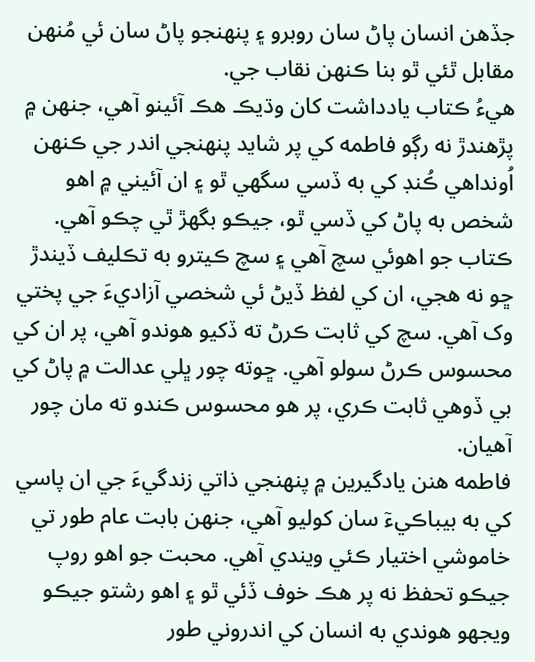جڏهن انسان پاڻ سان روبرو ۽ پنھنجو پاڻ سان ئي مُنھن مقابل ٿئي ٿو بنا ڪنھن نقاب جي.
هيءُ ڪتاب يادداشت کان وڌيڪ هڪ آئينو آهي، جنھن ۾ پڙهندڙ نه رڳو فاطمه کي پر شايد پنھنجي اندر جي ڪنھن اُونداهي ڪُنڊ کي به ڏسي سگهي ٿو ۽ ان آئيني ۾ اهو شخص به پاڻ کي ڏسي ٿو، جيڪو بگهڙ ٿي چڪو آهي. ڪتاب جو اهوئي سچ آهي ۽ سچ ڪيترو به تڪليف ڏيندڙ ڇو نه هجي، ان کي لفظ ڏيڻ ئي شخصي آزاديءَ جي پختي وک آهي. سچ کي ثابت ڪرڻ ته ڏکيو هوندو آهي، پر ان کي محسوس ڪرڻ سولو آهي. ڇوته چور ڀلي عدالت ۾ پاڻ کي بي ڏوهي ثابت ڪري، پر هو محسوس ڪندو ته مان چور آهيان.
فاطمه هنن يادگيرين ۾ پنھنجي ذاتي زندگيءَ جي ان پاسي کي به بيباڪيءٓ سان کوليو آهي، جنھن بابت عام طور تي خاموشي اختيار ڪئي ويندي آهي. محبت جو اهو روپ جيڪو تحفظ نه پر هڪ خوف ڏئي ٿو ۽ اهو رشتو جيڪو ويجهو هوندي به انسان کي اندروني طور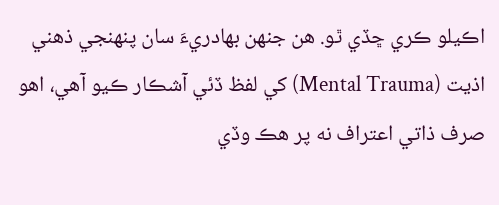اڪيلو ڪري ڇڏي ٿو. هن جنھن بھادريءَ سان پنھنجي ذهني اذيت (Mental Trauma) کي لفظ ڏئي آشڪار ڪيو آهي، اهو صرف ذاتي اعتراف نه پر هڪ وڏي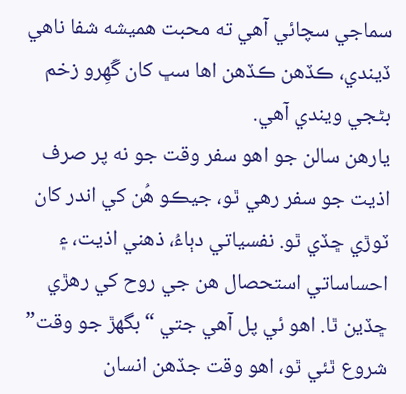سماجي سچائي آهي ته محبت هميشه شفا ناهي ڏيندي، ڪڏهن ڪڏهن اها سڀ کان گَھِرو زخم بڻجي ويندي آهي.
يارهن سالن جو اهو سفر وقت جو نه پر صرف اذيت جو سفر رهي ٿو، جيڪو هُن کي اندر کان ٽوڙي ڇڏي ٿو. نفسياتي دٻاءُ، ذهني اذيت، ۽ احساساتي استحصال هن جي روح کي رهڙي ڇڏين ٿا. اهو ئي پل آهي جتي “بگهڙ جو وقت” شروع ٿئي ٿو، اهو وقت جڏهن انسان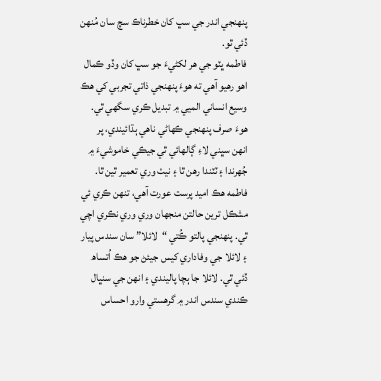پنھنجي اندر جي سڀ کان خطرناڪ سچ سان مُنھن ڏئي ٿو.
فاطمه ڀٽو جي هر لکڻيءَ جو سڀ کان وڏو ڪمال اهو رهيو آهي ته هوءَ پنھنجي ذاتي تجربي کي هڪ وسيع انساني الميي ۾ تبديل ڪري سگهي ٿي. هوءَ صرف پنھنجي ڪھاڻي ناهي ٻڌائيندي، پر انھن سڀني لاءِ ڳالهائي ٿي جيڪي خاموشيءَ ۾ جُهرندا ۽ ٽٽندا رهن ٿا ۽ نيٺ وري تعمير ٿين ٿا.
فاطمه هڪ اميد پرست عورت آهي، تنھن ڪري ئي مشڪل ترين حالتن منجهان وري وري نڪري اچي ٿي. پنھنجي پالتو ڪُتي “لائلا” سان سندس پيار ۽ لائلا جي وفاداري کيس جيئڻ جو هڪ اُتساھ ڏئي ٿي. لائلا جا ٻچا پاليندي ۽ انھن جي سنڀال ڪندي سندس اندر ۾ گرهستي وارو احساس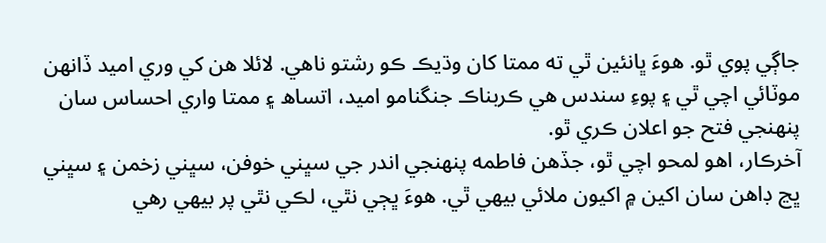جاڳي پوي ٿو. هوءَ ڀانئين ٿي ته ممتا کان وڌيڪ ڪو رشتو ناهي. لائلا هن کي وري اميد ڏانھن موٽائي اچي ٿي ۽ پوءِ سندس هي ڪربناڪ جنگنامو اميد، اتساھ ۽ ممتا واري احساس سان پنھنجي فتح جو اعلان ڪري ٿو.
آخرڪار، اهو لمحو اچي ٿو، جڏهن فاطمه پنھنجي اندر جي سڀني خوفن، سڀني زخمن ۽ سڀني ڀڃ ڊاهن سان اکين ۾ اکيون ملائي بيھي ٿي. هوءَ ڀڄي نٿي، لڪي نٿي پر بيھي رهي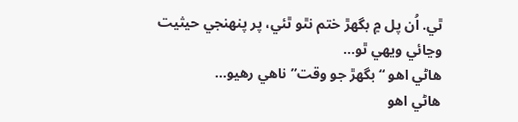ٿي. اُن پل ۾ بگهڙ ختم نٿو ٿئي، پر پنھنجي حيثيت وڃائي ويھي ٿو…
هاڻي اهو “بگهڙ جو وقت” ناهي رهيو…
هاڻي اهو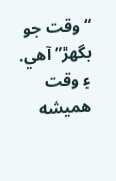“وقت جو بگهڙ” آهي.
۽ وقت هميشه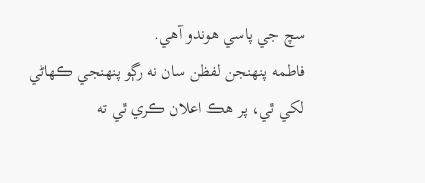سچ جي پاسي هوندو آهي.
فاطمه پنھنجن لفظن سان نه رڳو پنھنجي ڪھاڻي لکي ٿي، پر هڪ اعلان ڪري ٿي ته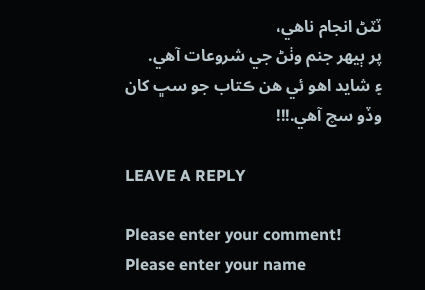ٽٽڻ انجام ناهي،
پر ٻيھر جنم وٺڻ جي شروعات آهي.
۽ شايد اهو ئي هن ڪتاب جو سڀ کان وڏو سچ آهي.!!!

LEAVE A REPLY

Please enter your comment!
Please enter your name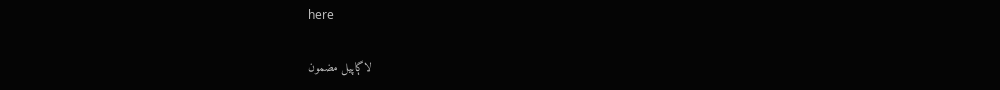here

لاڳاپيل مضمون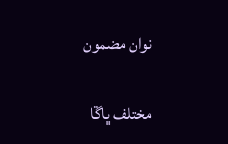نوان مضمون

مختلف ڀاڱا